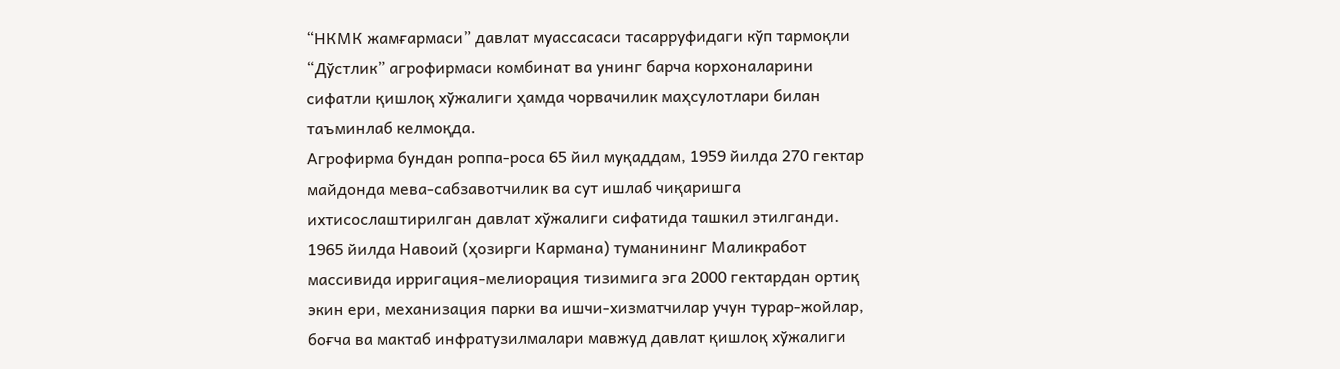“НКМК жамғармаси” давлат муассасаси тасарруфидаги кўп тармоқли “Дўстлик” агрофирмаси комбинат ва унинг барча корхоналарини сифатли қишлоқ хўжалиги ҳамда чорвачилик маҳсулотлари билан таъминлаб келмоқда.
Агрофирма бундан роппа-роса 65 йил муқаддам, 1959 йилда 270 гектар майдонда мева-сабзавотчилик ва сут ишлаб чиқаришга ихтисослаштирилган давлат хўжалиги сифатида ташкил этилганди. 1965 йилда Навоий (ҳозирги Кармана) туманининг Маликработ массивида ирригация-мелиорация тизимига эга 2000 гектардан ортиқ экин ери, механизация парки ва ишчи-хизматчилар учун турар-жойлар, боғча ва мактаб инфратузилмалари мавжуд давлат қишлоқ хўжалиги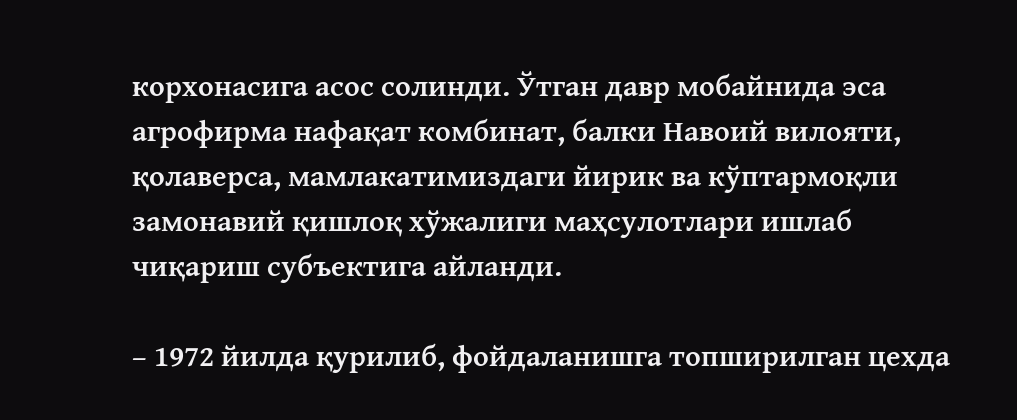корхонасига асос солинди. Ўтган давр мобайнида эса агрофирма нафақат комбинат, балки Навоий вилояти, қолаверса, мамлакатимиздаги йирик ва кўптармоқли замонавий қишлоқ хўжалиги маҳсулотлари ишлаб чиқариш субъектига айланди.

– 1972 йилда қурилиб, фойдаланишга топширилган цехда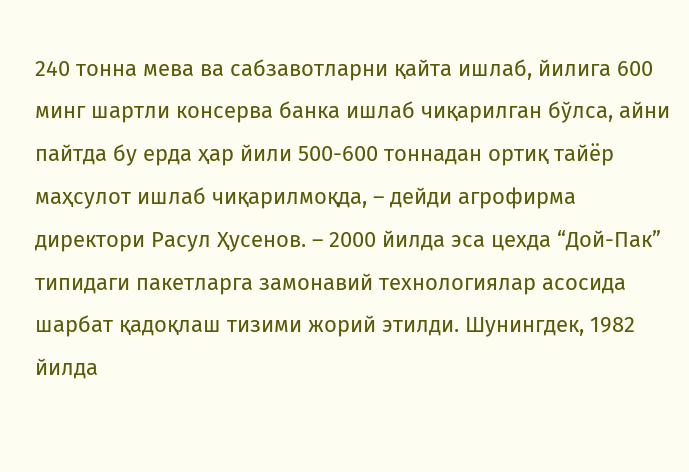240 тонна мева ва сабзавотларни қайта ишлаб, йилига 600 минг шартли консерва банка ишлаб чиқарилган бўлса, айни пайтда бу ерда ҳар йили 500-600 тоннадан ортиқ тайёр маҳсулот ишлаб чиқарилмоқда, – дейди агрофирма директори Расул Ҳусенов. – 2000 йилда эса цехда “Дой-Пак” типидаги пакетларга замонавий технологиялар асосида шарбат қадоқлаш тизими жорий этилди. Шунингдек, 1982 йилда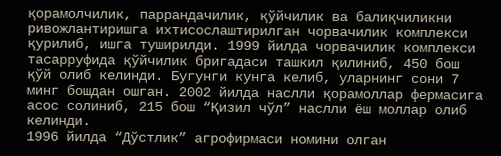қорамолчилик, паррандачилик, қўйчилик ва балиқчиликни ривожлантиришга ихтисослаштирилган чорвачилик комплекси қурилиб, ишга туширилди. 1999 йилда чорвачилик комплекси тасарруфида қўйчилик бригадаси ташкил қилиниб, 450 бош қўй олиб келинди. Бугунги кунга келиб, уларнинг сони 7 минг бошдан ошган. 2002 йилда наслли қорамоллар фермасига асос солиниб, 215 бош “Қизил чўл” наслли ёш моллар олиб келинди.
1996 йилда “Дўстлик” агрофирмаси номини олган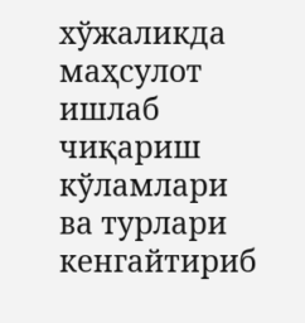хўжаликда маҳсулот ишлаб чиқариш кўламлари ва турлари кенгайтириб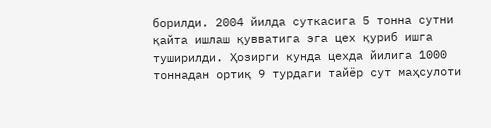борилди. 2004 йилда суткасига 5 тонна сутни қайта ишлаш қувватига эга цех қуриб ишга туширилди. Ҳозирги кунда цехда йилига 1000 тоннадан ортиқ 9 турдаги тайёр сут маҳсулоти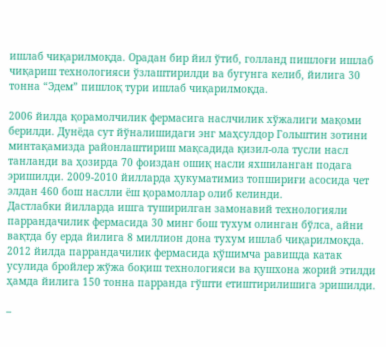ишлаб чиқарилмоқда. Орадан бир йил ўтиб, голланд пишлоғи ишлаб чиқариш технологияси ўзлаштирилди ва бугунга келиб, йилига 30 тонна “Эдем” пишлоқ тури ишлаб чиқарилмоқда.

2006 йилда қорамолчилик фермасига наслчилик хўжалиги мақоми берилди. Дунёда сут йўналишидаги энг маҳсулдор Гольштин зотини минтақамизда районлаштириш мақсадида қизил-ола тусли насл танланди ва ҳозирда 70 фоиздан ошиқ насли яхшиланган подага эришилди. 2009-2010 йилларда ҳукуматимиз топшириғи асосида чет элдан 460 бош наслли ёш қорамоллар олиб келинди.
Дастлабки йилларда ишга туширилган замонавий технологияли паррандачилик фермасида 30 минг бош тухум олинган бўлса, айни вақтда бу ерда йилига 8 миллион дона тухум ишлаб чиқарилмоқда. 2012 йилда паррандачилик фермасида қўшимча равишда катак усулида бройлер жўжа боқиш технологияси ва қушхона жорий этилди ҳамда йилига 150 тонна парранда гўшти етиштирилишига эришилди.

–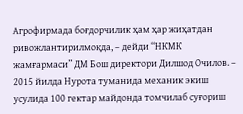Агрофирмада боғдорчилик ҳам ҳар жиҳатдан ривожлантирилмоқда, – дейди “НКМК жамғармаси” ДМ Бош директори Дилшод Очилов. – 2015 йилда Нурота туманида механик экиш усулида 100 гектар майдонда томчилаб суғориш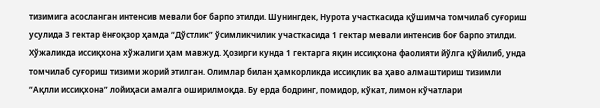тизимига асосланган интенсив мевали боғ барпо этилди. Шунингдек, Нурота участкасида қўшимча томчилаб суғориш усулида 3 гектар ёнғоқзор ҳамда “Дўстлик” ўсимликчилик участкасида 1 гектар мевали интенсив боғ барпо этилди. Хўжаликда иссиқхона хўжалиги ҳам мавжуд. Ҳозирги кунда 1 гектарга яқин иссиқхона фаолияти йўлга қўйилиб, унда томчилаб суғориш тизими жорий этилган. Олимлар билан ҳамкорликда иссиқлик ва ҳаво алмаштириш тизимли “Ақлли иссиқхона” лойиҳаси амалга оширилмоқда. Бу ерда бодринг, помидор, кўкат, лимон кўчатлари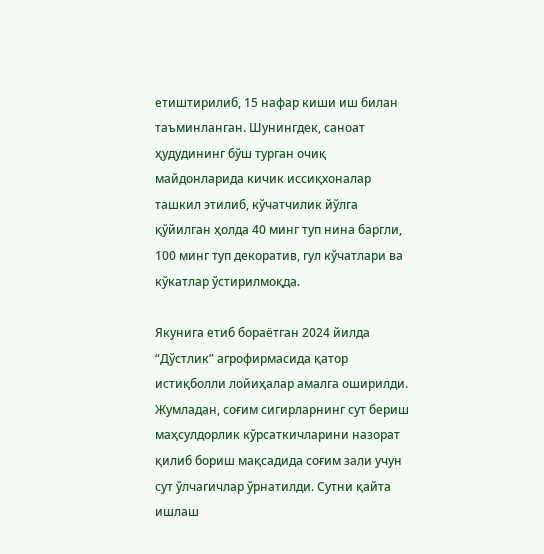етиштирилиб, 15 нафар киши иш билан таъминланган. Шунингдек, саноат ҳудудининг бўш турган очиқ майдонларида кичик иссиқхоналар ташкил этилиб, кўчатчилик йўлга қўйилган ҳолда 40 минг туп нина баргли, 100 минг туп декоратив, гул кўчатлари ва кўкатлар ўстирилмоқда.

Якунига етиб бораётган 2024 йилда “Дўстлик” агрофирмасида қатор истиқболли лойиҳалар амалга оширилди. Жумладан, соғим сигирларнинг сут бериш маҳсулдорлик кўрсаткичларини назорат қилиб бориш мақсадида соғим зали учун сут ўлчагичлар ўрнатилди. Сутни қайта ишлаш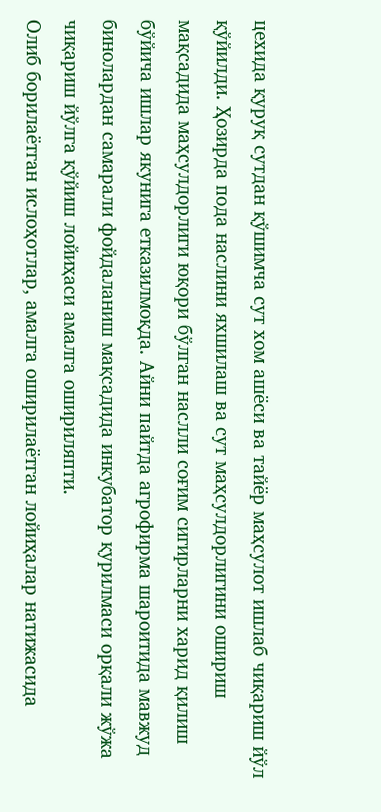цехида қуруқ сутдан қўшимча сут хом ашёси ва тайёр маҳсулот ишлаб чиқариш йўл қўйилди. Ҳозирда пода наслини яхшилаш ва сут маҳсулдорлигини ошириш мақсадида маҳсулдорлиги юқори бўлган наслли соғим сигирларни харид қилиш бўйича ишлар якунига етказилмоқда. Айни пайтда агрофирма шароитида мавжуд бинолардан самарали фойдаланиш мақсадида инкубатор қурилмаси орқали жўжа чиқариш йўлга қўйиш лойиҳаси амалга ошириляпти.
Олиб борилаётган ислоҳотлар, амалга оширилаётган лойиҳалар натижасида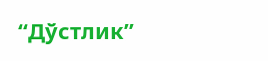“Дўстлик”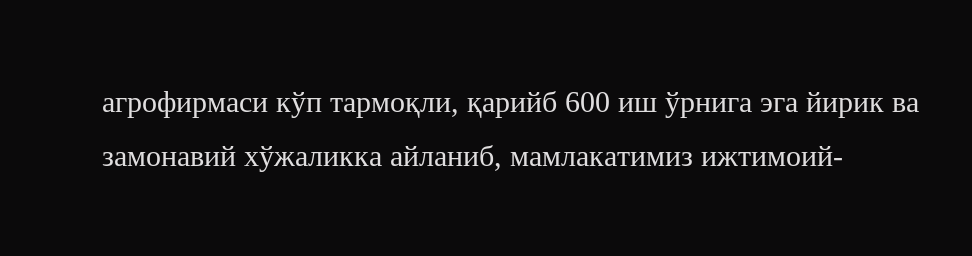агрофирмаси кўп тармоқли, қарийб 600 иш ўрнига эга йирик ва замонавий хўжаликка айланиб, мамлакатимиз ижтимоий-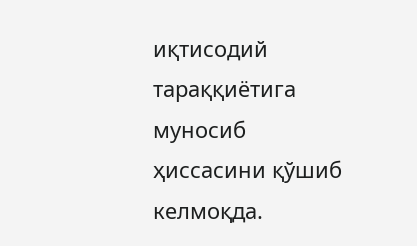иқтисодий тараққиётига муносиб ҳиссасини қўшиб келмоқда.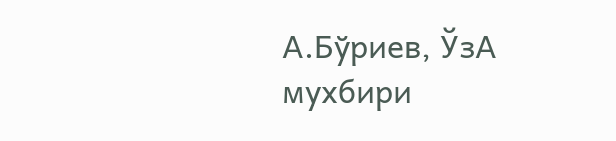А.Бўриев, ЎзА мухбири